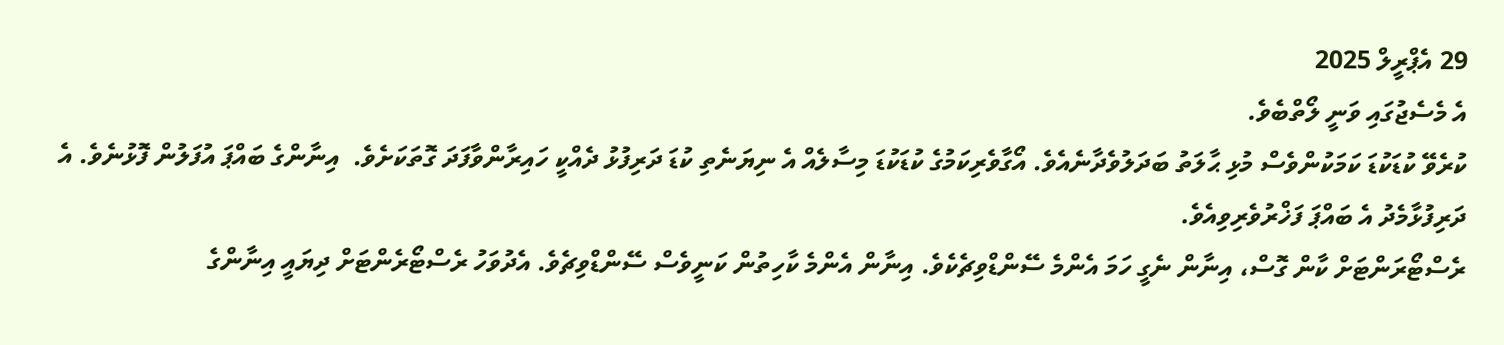29 އެޕްރީލް 2025
އެ މެސެޖުގައި ވަނީ ލޯތްބެވެ.
ކުރެވޭ ކުޑަކުޑަ ކަމަކުންވެސް މުޅި ޙާލަތު ބަދަލުވެދާނެއެވެ. އޯގާވެރިކަމުގެ ކުޑަކުޑަ މިސާލެއް އެ ނިޔަނެތި ކުޑަ ދަރިފުޅު ދެއްކީ ހައިރާންވާފަދަ ގޮތަކަށެވެ.  އިނާންގެ ބައްޕަ އުފަލުން ފޮޅުނެވެ. އެ ދަރިފުޅާމެދު އެ ބައްޕަ ފަޚްރުވެރިވިއެވެ.
ރެސްޓޯރަންޓަށް ކާން ގޮސް، އިނާން ނެގީ ހަމަ އެންމެ ސޭންޑްވިޗެކެވެ. އިނާން އެންމެ ކާހިތުން ކަނީވެސް ސޭންޑްވިޗެވެ. އެދުވަހު ރެސްޓޯރެންޓަށް ދިޔައީ އިނާންގެ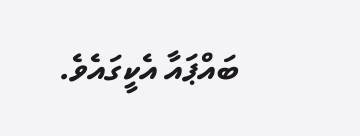ބައްޕައާ އެކީގައެވެ.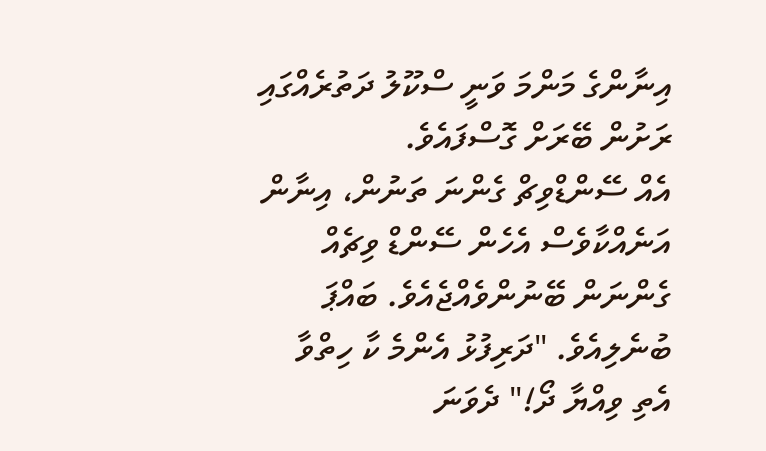އިނާންގެ މަންމަ ވަނީ ސްކޫލު ދަތުރެއްގައި ރަށުން ބޭރަށް ގޮސްފައެވެ.
އެއް ސޭންޑްވިޗް ގެންނަ ތަނުން، އިނާން އަނެއްކާވެސް އެހެން ސޭންޑް ވިޗެއް ގެންނަން ބޭނުންވެއްޖެއެވެ. ބައްޕަ ބުނެލިއެވެ. "ދަރިފުޅު އެންމެ ކާ ހިތްވާ އެތި ވިއްޔާ ދޯ!" ދެވަނަ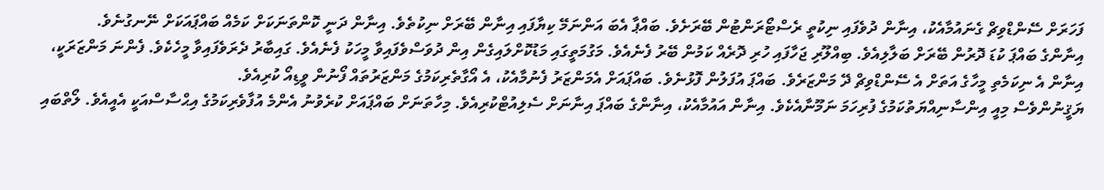ފަހަރަށް ސޭންޑްވިޗް ގެނައުމާއެކު، އިނާން ދުވެފައި ނިކުތީ ރެސްޓޯރަންޓުން ބޭރަށެވެ. ބައްޕާ އެބަ އަންނަމޭ ކިޔާފައި އިނާން ބޭރަށް ނިކުތެވެ. އިނާން ދަނީ ކޮންތަނަކަށް ކަމެއް ބައްޕައަކަށް ނޭނގުނެވެ.
އިނާންގެ ބައްޕަ ކުޑަ ދޮރުން ބޭރަށް ބަލާލިއެވެ. ބިއްލޫރި ޖަހާފައި ހުރި ދޮރެއް ކަމުން ބޭރު ފެނެއެވެ. މަގުމަތީގައި މަޑުކޮށްލައިގެން އިން ދުވަސްވެފައިވާ މީހަކު ފެނެއެވެ. ގައިބާރު ދެރަވެފައިވާ މީހެކެވެ. ފެންނަ މަންޒަރަކީ، އިނާން އެ ނިކަމެތި މީހާގެ އަތަށް އެ ސޭންޑްވިޗް ދޭ މަންޒަރެވެ. ބައްޕަ އުފަލުން ފޮޅުނެވެ. ބައްޕައަށް އެމަންޒަރު ފެނުމާއެކު، އެ އޯގާތެރިކަމުގެ މަންޒަރުތައް ފޯނުން ވީޑިއޯ ކުރިއެވެ.
ޔަޤީނުންވެސް މިއީ އިންސާނިއްޔަތުކަމުގެ ފުރިހަމަ ނަމޫނާއެކެވެ. އިނާން އައުމާއެކު، އިނާންގެ ބައްޕަ އިނާނަށް ސެލިއުޓްކުރިއެވެ. މިހާތަނަށް ބައްޕައަށް ކުރެވުނު އެންމެ އުފާވެރިކަމުގެ އިޙްސާސްއަކީ އެއީއެވެ. ލޯތްބައި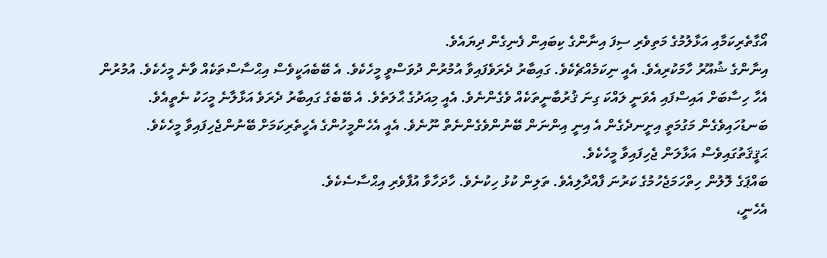އޯގާތެރިކަމާއި އަޅާލުމުގެ މަތިވެރި ސިފަ އިނާންގެ ކިބައިން ފެނިގެން ދިޔައެވެ.
އިނާންގެ ޝުއޫރު ހާމަކުރިއެވެ. އެއީ ނިކަމެއްޗެކެވެ. ގައިބާރު ދެރަވެފައިވާ އުމުރުން ދުވަސްވީ މީހެކެވެ. އެ ބޭބެއަކީވެސް އިޙްސާސްތަކެއް ވާނެ މީހެކެވެ. އުމުރުން އެހާ ހިސާބަށް އައިސްފައި އެވަނީ ލައްކަ ގިނަ ޤުރުބާނީތަކެއް ވެގެންނެވެ. އެއީ މިއަދުގެ ޙާލަތެވެ. އެ ބޭބެގެ ގައިބާރު ދެރަވެ އަޅާލާނެ މީހަކު ނެތީއެވެ. ބަނޑުހައިވެގެން މަގުމަތީ އިށީނދެގެން އެ އިނީ އިންނަން ބޭނުންވެގެންނެތް ނޫނެވެ. އެއީ އެހެންމީހުންގެ އެހީތެރިކަމަށް ބޭނުންޖެހިފައިވާ މީހެކެވެ. ޙަޤީޤަތުގައިވެސް އަޅާލަން ޖެހިފައިވާ މީހެކެވެ.
ބައްޕަގެ ލޮލުން ހިތްހަމަޖެހުމުގެ ކަރުނަ ފާއްދާލިއެވެ. ތަލިން ކުޅު ހިކުނެވެ. ހާދަހާވާ އުފާވެރި އިޙްސާސެކެވެ.
އެހެނީ،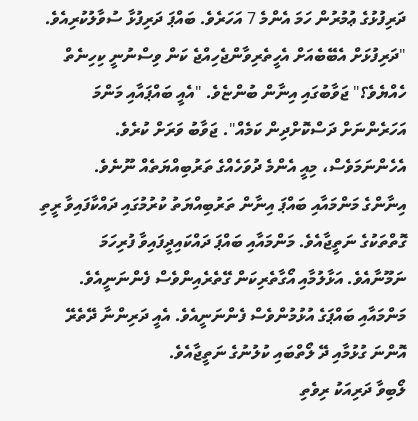ދަރިފުޅުގެ ޢުމުރުން ހަމަ އެންމެ 7 އަހަރެވެ. ބައްޕަ ދަރިފުޅާ ސުވާލުކުރިއެވެ. "ދަރިފުޅަށް އެބޭބެއަށް އެހީތެރިވާންޖެހިއްޖެ ކަން ވިސްނުނީ ކިހިނެތް ހެއްޔެވެ؟" ޖަވާބުގައި އިނާން ބުންޏެވެ. "އެއީ ބައްޕައާއި މަންމަ އަހަރެންނަށް ދަސްކޮށްދިން ކަމެއް". ޖަވާބު ވަރަށް ކުރެވެ. އެހެންނަމަވެސް، މިއީ އެންމެ ދުވަހެއްގެ ތަރުބިއްޔަތެއް ނޫނެވެ.
އިނާންގެ މަންމައާއި ބައްޕަ އިނާން ތަރުބިއްޔަތު ކުރުމުގައި ދައްކާފައިވާ ރީތި ގޮތްތަކުގެ ނަތީޖާއެވެ. މަންމައާއި ބައްޕަ ދައްކައިދީފައިވާ ފުރިހަމަ ނަމޫނާއެވެ. އަޅާލުމާއި އޯގާތެރިކަން ގޭތެރެއިންވެސް ފެންނަނީއެވެ. މަންމައާއި ބައްޕަގެ އުޅުމުންވެސް ފެންނަނީއެވެ. އެއީ ދަރިންނާ ދޭތެރޭ އޮންނަ ގުޅުމާއި ދޭ ލޯތްބައި ކުލުނުގެ ނަތީޖާއެވެ.
ލޯބިވާ ދަރިއަކު ރިވެތި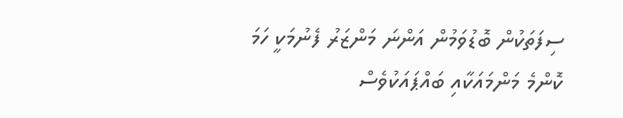ސިފަތަކުން ބޮޑުވަމުން އަންނަ މަންޒަރު ފެނުމަކީ ހަމަ ކޮންމެ މަންމައަކާއި ބައްޕައަކުވެސް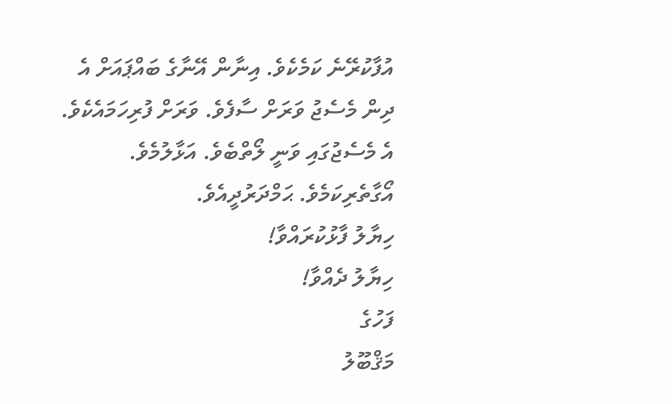އުފާކުރޭނެ ކަމެކެވެ. އިނާން އޭނާގެ ބައްޕައަށް އެ ދިން މެސެޖު ވަރަށް ސާފެވެ. ވަރަށް ފުރިހަމައެކެވެ. އެ މެސެޖުގައި ވަނީ ލޯތްބެވެ. އަޅާލުމެވެ. އޯގާތެރިކަމެވެ. ޙަމްދަރުދީއެވެ.
ހިޔާލު ފާޅުކުރައްވާ!
ހިޔާލު ދެއްވާ!
ފަހުގެ
މަޤްބޫލު